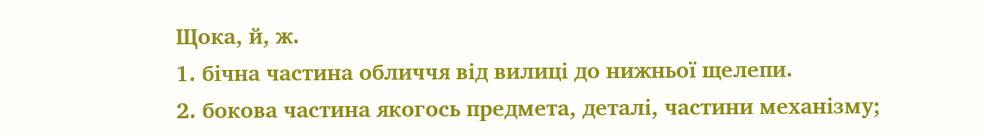Щока, й, ж.
1. бічна частина обличчя від вилиці до нижньої щелепи.
2. бокова частина якогось предмета, деталі, частини механізму;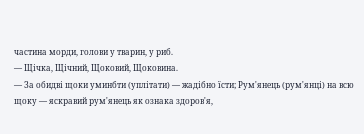частина морди, голови у тварин, у риб.
— Щічка, Щічний, Щоковий, Щоковина.
— За обидві щоки уминбти (уплітати) — жадібно їсти; Рум'янець (рум'янці) на всю щоку — яскравий рум'янець як ознака здоров'я,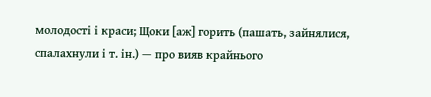молодості і краси; Щоки [аж] горить (пашать, зайнялися, спалахнули і т. ін.) — про вияв крайнього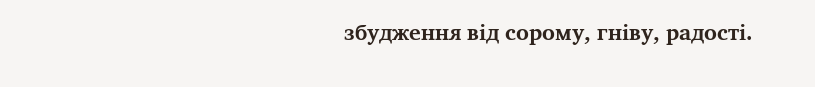збудження від сорому, гніву, радості.